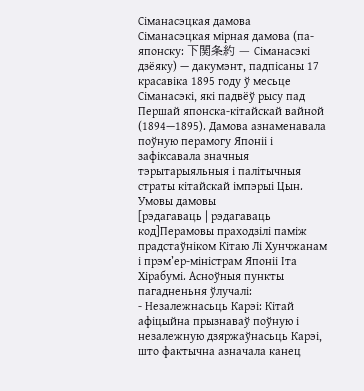Сіманасэцкая дамова
Сіманасэцкая мірная дамова (па-японску: 下関条約 — Сіманасэкі дзёяку) — дакумэнт, падпісаны 17 красавіка 1895 году ў месьце Сіманасэкі, які падвёў рысу пад Першай японска-кітайскай вайной (1894—1895). Дамова азнаменавала поўную перамогу Японіі і зафіксавала значныя тэрытарыяльныя і палітычныя страты кітайскай імпэрыі Цын.
Умовы дамовы
[рэдагаваць | рэдагаваць код]Перамовы праходзілі паміж прадстаўніком Кітаю Лі Хунчжанам і прэм’ер-міністрам Японіі Іта Хірабумі. Асноўныя пункты пагадненьня ўлучалі:
- Незалежнасьць Карэі: Кітай афіцыйна прызнаваў поўную і незалежную дзяржаўнасьць Карэі, што фактычна азначала канец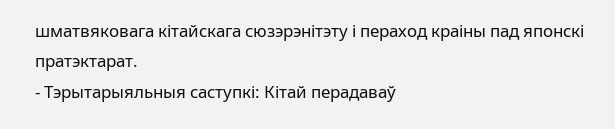шматвяковага кітайскага сюзэрэнітэту і пераход краіны пад японскі пратэктарат.
- Тэрытарыяльныя саступкі: Кітай перадаваў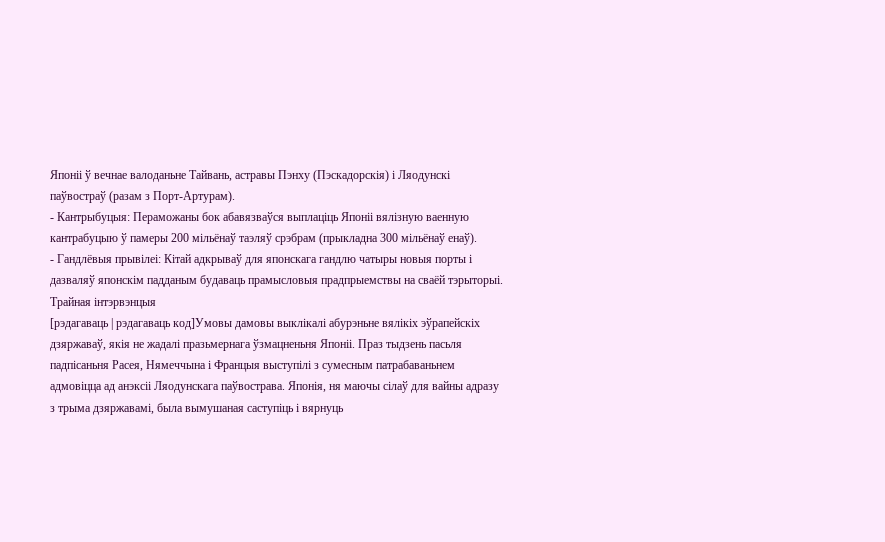Японіі ў вечнае валоданьне Тайвань, астравы Пэнху (Пэскадорскія) і Ляодунскі паўвостраў (разам з Порт-Артурам).
- Кантрыбуцыя: Пераможаны бок абавязваўся выплаціць Японіі вялізную ваенную кантрабуцыю ў памеры 200 мільёнаў таэляў срэбрам (прыкладна 300 мільёнаў енаў).
- Гандлёвыя прывілеі: Кітай адкрываў для японскага гандлю чатыры новыя порты і дазваляў японскім падданым будаваць прамысловыя прадпрыемствы на сваёй тэрыторыі.
Трайная інтэрвэнцыя
[рэдагаваць | рэдагаваць код]Умовы дамовы выклікалі абурэньне вялікіх эўрапейскіх дзяржаваў, якія не жадалі празьмернага ўзмацненьня Японіі. Праз тыдзень пасьля падпісаньня Расея, Нямеччына і Францыя выступілі з сумесным патрабаваньнем адмовіцца ад анэксіі Ляодунскага паўвострава. Японія, ня маючы сілаў для вайны адразу з трыма дзяржавамі, была вымушаная саступіць і вярнуць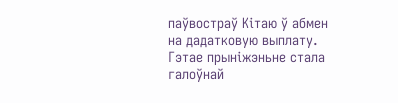паўвостраў Кітаю ў абмен на дадатковую выплату. Гэтае прыніжэньне стала галоўнай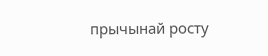прычынай росту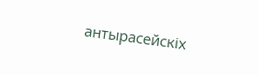антырасейскіх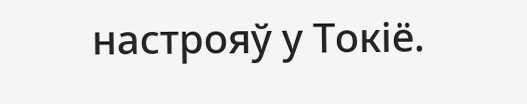настрояў у Токіё.